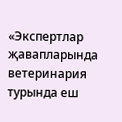«Экспертлар җавапларында ветеринария турында еш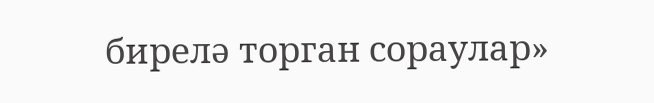бирелә торган сораулар»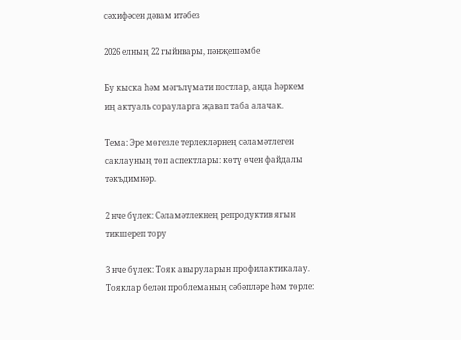сәхифәсен дәвам итәбез

2026 елның 22 гыйнвары, пәнҗешәмбе

Бу кыска һәм мәгълүмати постлар, анда һәркем иң актуаль сорауларга җавап таба алачак.

Тема: Эре мөгезле терлекләрнең сәламәтлеген саклауның төп аспектлары: көтү өчен файдалы тәкъдимнәр.

2 нче бүлек: Сәламәтлекнең репродуктив ягын тикшереп тору

3 нче бүлек: Тояк авыруларын профилактикалау. Тояклар белән проблеманың сәбәпләре һәм төрле: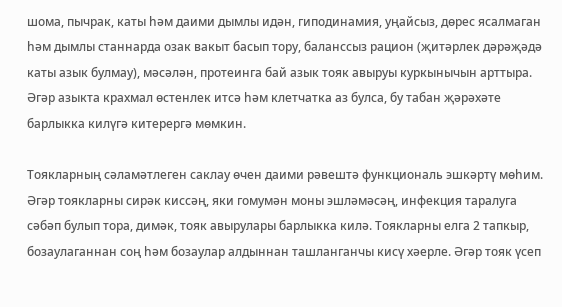шома, пычрак, каты һәм даими дымлы идән, гиподинамия, уңайсыз, дөрес ясалмаган һәм дымлы станнарда озак вакыт басып тору, баланссыз рацион (җитәрлек дәрәҗәдә каты азык булмау), мәсәлән, протеинга бай азык тояк авыруы куркынычын арттыра. Әгәр азыкта крахмал өстенлек итсә һәм клетчатка аз булса, бу табан җәрәхәте барлыкка килүгә китерергә мөмкин.

Тоякларның сәламәтлеген саклау өчен даими рәвештә функциональ эшкәртү мөһим. Әгәр тоякларны сирәк киссәң, яки гомумән моны эшләмәсәң, инфекция таралуга сәбәп булып тора, димәк, тояк авырулары барлыкка килә. Тоякларны елга 2 тапкыр, бозаулаганнан соң һәм бозаулар алдыннан ташланганчы кисү хәерле. Әгәр тояк үсеп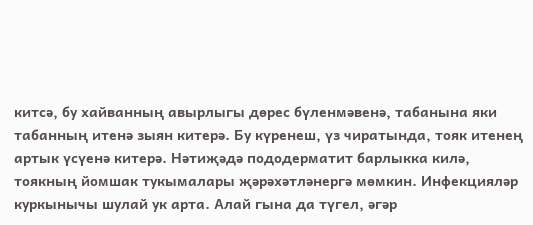китсә, бу хайванның авырлыгы дөрес бүленмәвенә, табанына яки табанның итенә зыян китерә. Бу күренеш, үз чиратында, тояк итенең артык үсүенә китерә. Нәтиҗәдә пододерматит барлыкка килә, тоякның йомшак тукымалары җәрәхәтләнергә мөмкин. Инфекцияләр куркынычы шулай ук арта. Алай гына да түгел, әгәр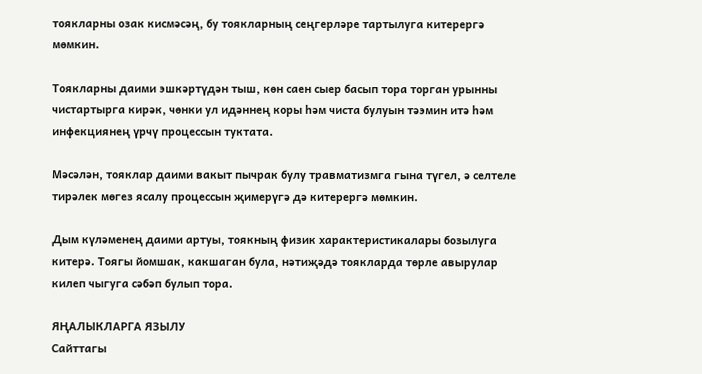тоякларны озак кисмәсәң, бу тоякларның сеңгерләре тартылуга китерергә мөмкин.

Тоякларны даими эшкәртүдән тыш, көн саен сыер басып тора торган урынны чистартырга кирәк, чөнки ул идәннең коры һәм чиста булуын тәэмин итә һәм инфекциянең үрчү процессын туктата.

Мәсәлән, тояклар даими вакыт пычрак булу травматизмга гына түгел, ә селтеле тирәлек мөгез ясалу процессын җимерүгә дә китерергә мөмкин.

Дым күләменең даими артуы, тоякның физик характеристикалары бозылуга китерә. Тоягы йомшак, какшаган була, нәтиҗәдә тоякларда төрле авырулар килеп чыгуга сәбәп булып тора.

ЯҢАЛЫКЛАРГА ЯЗЫЛУ
Сайттагы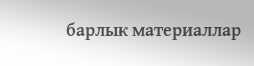барлык материаллар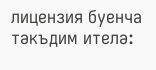лицензия буенча тәкъдим ителә: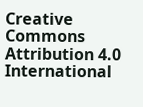Creative Commons Attribution 4.0 International